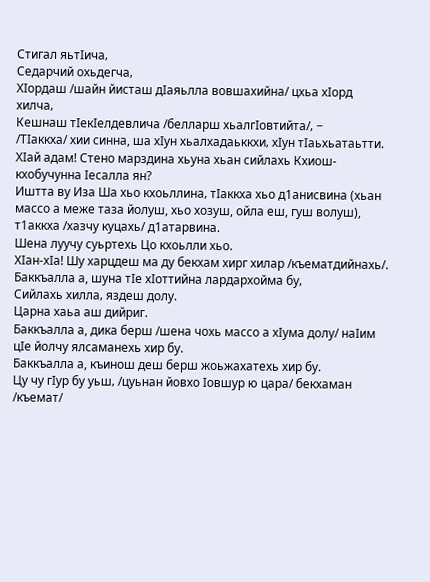Стигал яьтIича‚
Седарчий охьдегча‚
ХIордаш /шайн йисташ дIаяьлла вовшахийна/ цхьа хIорд хилча‚
Кешнаш тIекIелдевлича /белларш хьалгIовтийта/‚ −
/ТIаккха/ хии синна, ша хIун хьалхадаьккхи‚ хIун тIаьхьатаьтти.
ХIай адам! Стено марздина хьуна хьан сийлахь Кхиош-кхобучунна Iесалла ян?
Иштта ву Иза Ша хьо кхоьллина‚ тIаккха хьо д1анисвина (хьан массо а меже таза йолуш, хьо хозуш, ойла еш, гуш волуш), т1аккха /хазчу куцахь/ д1атарвина.
Шена луучу суьртехь Цо кхоьлли хьо.
ХIан-хIа! Шу харцдеш ма ду бекхам хирг хилар /къематдийнахь/.
Баккъалла а, шуна тIе хIоттийна лардархойма бу‚
Сийлахь хилла‚ яздеш долу.
Царна хаьа аш дийриг.
Баккъалла а, дика берш /шена чохь массо а хIума долу/ наIим цIе йолчу ялсаманехь хир бу.
Баккъалла а, къинош деш берш жоьжахатехь хир бу.
Цу чу гIур бу уьш‚ /цуьнан йовхо Iовшур ю цара/ бекхаман /къемат/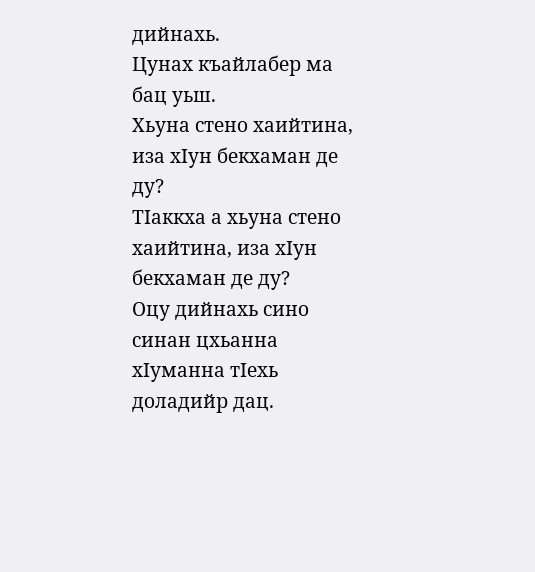дийнахь.
Цунах къайлабер ма бац уьш.
Хьуна стено хаийтина‚ иза хIун бекхаман де ду?
ТIаккха а хьуна стено хаийтина‚ иза хIун бекхаман де ду?
Оцу дийнахь сино синан цхьанна хIуманна тIехь доладийр дац.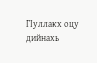ГIуллакх оцу дийнахь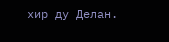хир ду Делан.